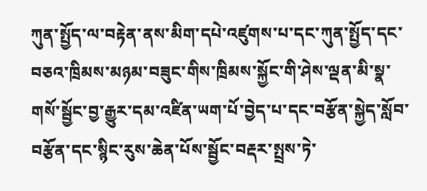ཀུན་སྤྱོད་ལ་བརྟེན་ནས་མིག་དཔེ་འཛུགས་པ་དང་ཀུན་སྤྱོད་དང་བཅའ་ཁྲིམས་མཉམ་བཟུང་གིས་ཁྲིམས་སྐྱོང་གི་ཤེས་ལྡན་མི་སྣ་གསོ་སྦྱོང་བྱ་རྒྱུར་དམ་འཛིན་ཡག་པོ་བྱེད་པ་དང་བརྩོན་སྐྱེད་སློབ་བརྩོན་དང་སྙིང་རུས་ཆེན་པོས་སྦྱོང་བརྡར་སྤྲས་ཏེ་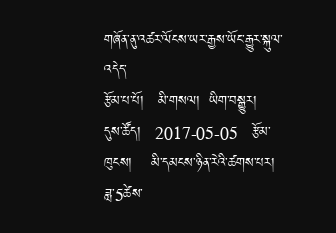གཞོན་ནུ་འཚར་ལོངས་ཡར་རྒྱས་ཡོང་རྒྱུར་སྐུལ་འདེད་
རྩོམ་པ་པོ།   མི་གསལ།  ཡིག་བསྒྱུར།       དུས་ཚོད།   2017-05-05   རྩོམ་ཁུངས།    མི་དམངས་ཉིན་རེའི་ཚགས་པར།
ཟླ་5ཚེས་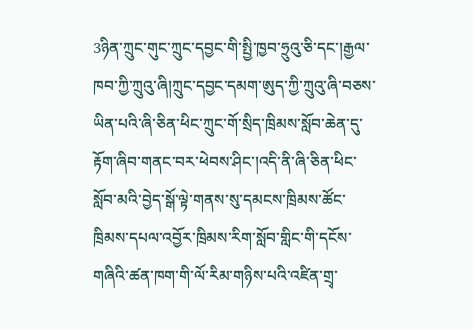3ཉིན་ཀྲུང་གུང་ཀྲུང་དབྱང་གི་སྤྱི་ཁྱབ་ཧྲུའུ་ཅི་དང་།རྒྱལ་ཁབ་ཀྱི་ཀྲུའུ་ཞི།ཀྲུང་དབྱང་དམག་ཨུད་ཀྱི་ཀྲུའུ་ཞི་བཅས་ཡིན་པའི་ཞི་ཅིན་ཕིང་ཀྲུང་གོ་སྲིད་ཁྲིམས་སློབ་ཆེན་དུ་རྟོག་ཞིབ་གནང་བར་ཕེབས་ཤིང་།འདི་ནི་ཞི་ཅིན་ཕིང་སློབ་མའི་བྱེད་སྒོ་ལྟེ་གནས་སུ་དམངས་ཁྲིམས་ཚོང་ཁྲིམས་དཔལ་འབྱོར་ཁྲིམས་རིག་སློབ་གླིང་གི་དངོས་གཞིའི་ཚན་ཁག་གི་ལོ་རིམ་གཉིས་པའི་འཛིན་གྲྭ་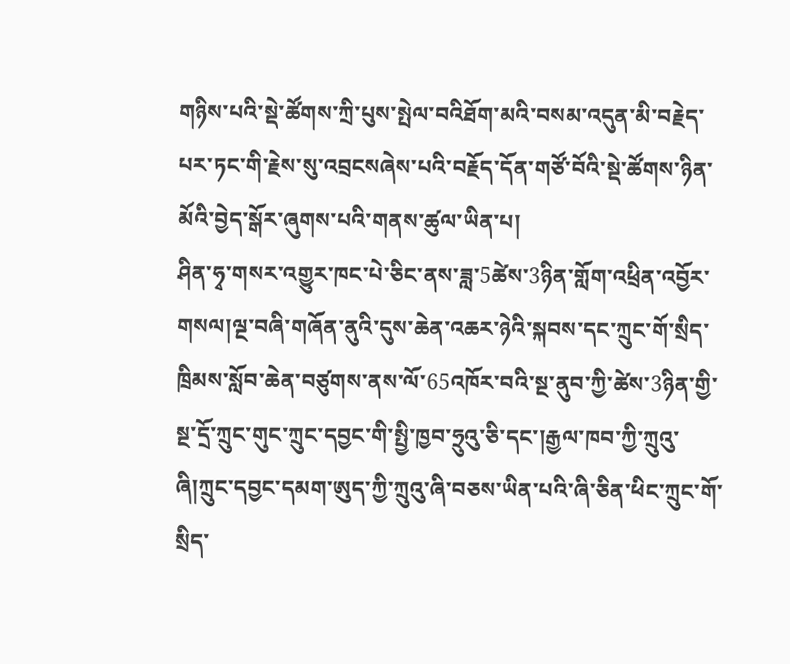གཉིས་པའི་སྡེ་ཚོགས་ཀྲི་པུས་སྤེལ་བའིཐོག་མའི་བསམ་འདུན་མི་བརྗེད་པར་ཏང་གི་རྗེས་སུ་འབྲངསཞེས་པའི་བརྗོད་དོན་གཙོ་བོའི་སྡེ་ཚོགས་ཉིན་མོའི་བྱེད་སྒོར་ཞུགས་པའི་གནས་ཚུལ་ཡིན་པ།
ཤིན་ཧྭ་གསར་འགྱུར་ཁང་པེ་ཅིང་ནས་ཟླ་5ཚེས་3ཉིན་གློག་འཕྲིན་འབྱོར་གསལ།ལྔ་བཞི་གཞོན་ནུའི་དུས་ཆེན་འཆར་ཉེའི་སྐབས་དང་ཀྲུང་གོ་སྲིད་ཁྲིམས་སློབ་ཆེན་བཙུགས་ནས་ལོ་65འཁོར་བའི་སྔ་ནུབ་ཀྱི་ཚེས་3ཉིན་གྱི་སྔ་དྲོ་ཀྲུང་གུང་ཀྲུང་དབྱང་གི་སྤྱི་ཁྱབ་ཧྲུའུ་ཅི་དང་།རྒྱལ་ཁབ་ཀྱི་ཀྲུའུ་ཞི།ཀྲུང་དབྱང་དམག་ཨུད་ཀྱི་ཀྲུའུ་ཞི་བཅས་ཡིན་པའི་ཞི་ཅིན་ཕིང་ཀྲུང་གོ་སྲིད་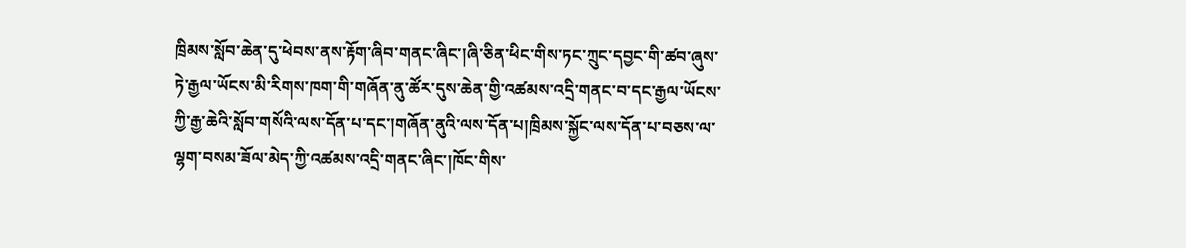ཁྲིམས་སློབ་ཆེན་དུ་ཕེབས་ནས་རྟོག་ཞིབ་གནང་ཞིང་།ཞི་ཅིན་ཕིང་གིས་ཏང་ཀྲུང་དབྱང་གི་ཚབ་ཞུས་ཏེ་རྒྱལ་ཡོངས་མི་རིགས་ཁག་གི་གཞོན་ནུ་ཚོར་དུས་ཆེན་གྱི་འཚམས་འདྲི་གནང་བ་དང་རྒྱལ་ཡོངས་ཀྱི་རྒྱ་ཆེའི་སློབ་གསོའི་ལས་དོན་པ་དང་།གཞོན་ནུའི་ལས་དོན་པ།ཁྲིམས་སྐྱོང་ལས་དོན་པ་བཅས་ལ་ལྷག་བསམ་ཟོལ་མེད་ཀྱི་འཚམས་འདྲི་གནང་ཞིང་།ཁོང་གིས་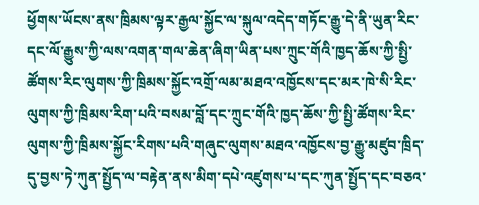ཕྱོགས་ཡོངས་ནས་ཁྲིམས་ལྟར་རྒྱལ་སྐྱོང་ལ་སྐུལ་འདེད་གཏོང་རྒྱུ་དེ་ནི་ཡུན་རིང་དང་ལོ་རྒྱུས་ཀྱི་ལས་འགན་གལ་ཆེན་ཞིག་ཡིན་པས་ཀྲུང་གོའི་ཁྱད་ཆོས་ཀྱི་སྤྱི་ཚོགས་རིང་ལུགས་ཀྱི་ཁྲིམས་སྐྱོང་འགྲོ་ལམ་མཐའ་འཁྱོངས་དང་མར་ཁེ་སི་རིང་ལུགས་ཀྱི་ཁྲིམས་རིག་པའི་བསམ་བློ་དང་ཀྲུང་གོའི་ཁྱད་ཆོས་ཀྱི་སྤྱི་ཚོགས་རིང་ལུགས་ཀྱི་ཁྲིམས་སྐྱོང་རིགས་པའི་གཞུང་ལུགས་མཐའ་འཁྱོངས་བྱ་རྒྱུ་མཛུབ་ཁྲིད་དུ་བྱས་ཏེ་ཀུན་སྤྱོད་ལ་བརྟེན་ནས་མིག་དཔེ་འཛུགས་པ་དང་ཀུན་སྤྱོད་དང་བཅའ་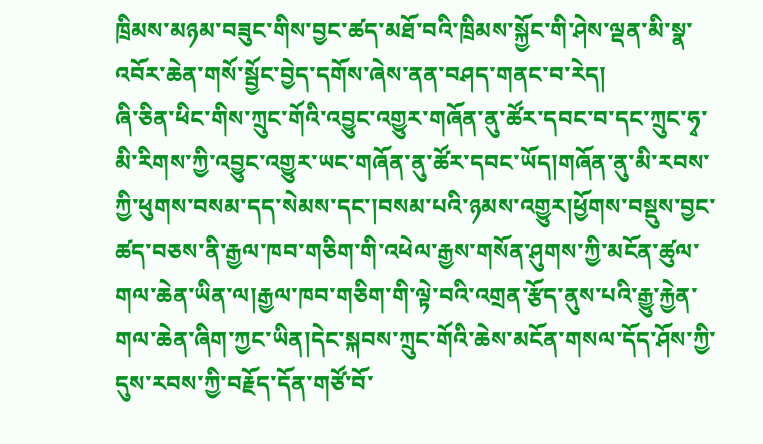ཁྲིམས་མཉམ་བཟུང་གིས་བྱང་ཚད་མཐོ་བའི་ཁྲིམས་སྐྱོང་གི་ཤེས་ལྡན་མི་སྣ་འབོར་ཆེན་གསོ་སྦྱོང་བྱེད་དགོས་ཞེས་ནན་བཤད་གནང་བ་རེད།
ཞི་ཅིན་ཕིང་གིས་ཀྲུང་གོའི་འབྱུང་འགྱུར་གཞོན་ནུ་ཚོར་དབང་བ་དང་ཀྲུང་ཧྭ་མི་རིགས་ཀྱི་འབྱུང་འགྱུར་ཡང་གཞོན་ནུ་ཚོར་དབང་ཡོད།གཞོན་ནུ་མི་རབས་ཀྱི་ཕུགས་བསམ་དད་སེམས་དང་།བསམ་པའི་ཉམས་འགྱུར།ཕྱོགས་བསྡུས་བྱང་ཚད་བཅས་ནི་རྒྱལ་ཁབ་གཅིག་གི་འཕེལ་རྒྱས་གསོན་ཤུགས་ཀྱི་མངོན་ཚུལ་གལ་ཆེན་ཡིན་ལ།རྒྱལ་ཁབ་གཅིག་གི་ལྟེ་བའི་འགྲན་རྩོད་ནུས་པའི་རྒྱུ་རྐྱེན་གལ་ཆེན་ཞིག་ཀྱང་ཡིན།དེང་སྐབས་ཀྲུང་གོའི་ཆེས་མངོན་གསལ་དོད་ཤོས་ཀྱི་དུས་རབས་ཀྱི་བརྗོད་དོན་གཙོ་བོ་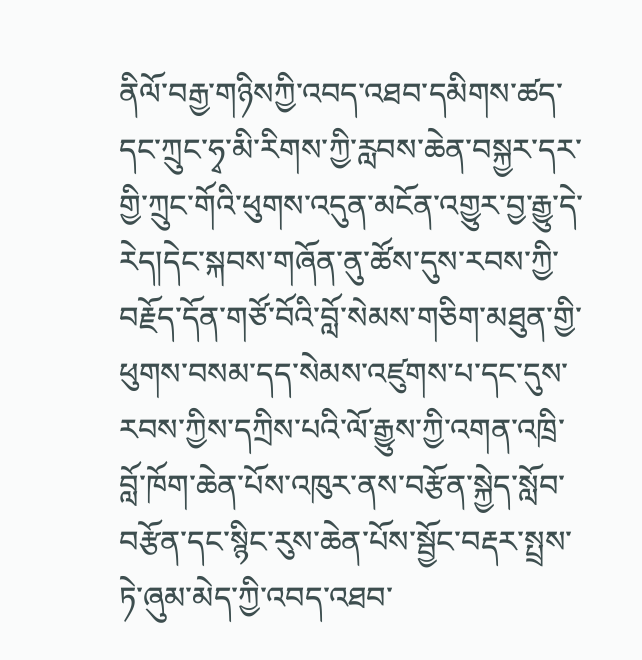ནིལོ་བརྒྱ་གཉིསཀྱི་འབད་འཐབ་དམིགས་ཚད་དང་ཀྲུང་ཧྭ་མི་རིགས་ཀྱི་རླབས་ཆེན་བསྐྱར་དར་གྱི་ཀྲུང་གོའི་ཕུགས་འདུན་མངོན་འགྱུར་བྱ་རྒྱུ་དེ་རེད།དེང་སྐབས་གཞོན་ནུ་ཚོས་དུས་རབས་ཀྱི་བརྗོད་དོན་གཙོ་བོའི་བློ་སེམས་གཅིག་མཐུན་གྱི་ཕུགས་བསམ་དད་སེམས་འཛུགས་པ་དང་དུས་རབས་ཀྱིས་དཀྲིས་པའི་ལོ་རྒྱུས་ཀྱི་འགན་འཁྲི་བློ་ཁོག་ཆེན་པོས་འཁུར་ནས་བརྩོན་སྐྱེད་སློབ་བརྩོན་དང་སྙིང་རུས་ཆེན་པོས་སྦྱོང་བརྡར་སྤྲས་ཏེ་ཞུམ་མེད་ཀྱི་འབད་འཐབ་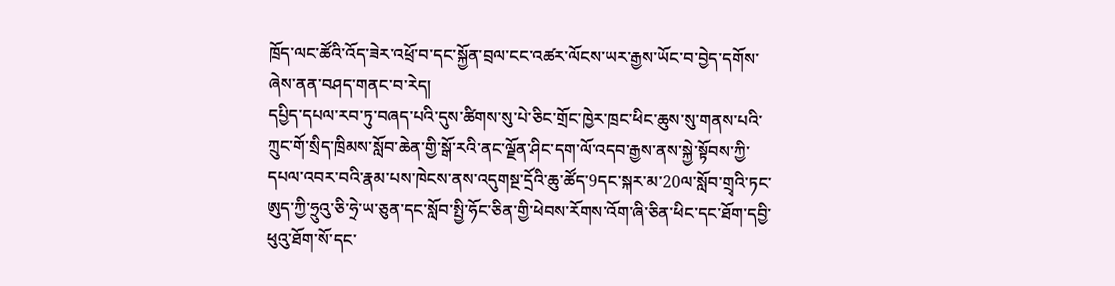ཁྲོད་ལང་ཚོའི་འོད་ཟེར་འཕྲོ་བ་དང་སྐྱོན་བྲལ་ངང་འཚར་ལོངས་ཡར་རྒྱས་ཡོང་བ་བྱེད་དགོས་ཞེས་ནན་བཤད་གནང་བ་རེད།
དཔྱིད་དཔལ་རབ་ཏུ་བཞད་པའི་དུས་ཚིགས་སུ་པེ་ཅིང་གྲོང་ཁྱེར་ཁྲང་ཕིང་ཆུས་སུ་གནས་པའི་ཀྲུང་གོ་སྲིད་ཁྲིམས་སློབ་ཆེན་གྱི་སྒོ་རའི་ནང་ལྗོན་ཤིང་དག་ལོ་འདབ་རྒྱས་ནས་སྐྱེ་སྟོབས་ཀྱི་དཔལ་འབར་བའི་རྣམ་པས་ཁེངས་ནས་འདུགསྔ་དྲོའི་ཆུ་ཚོད་9དང་སྐར་མ་20ལ་སློབ་གྲྭའི་ཏང་ཨུད་ཀྱི་ཧྲུའུ་ཅི་ཧྲེ་ཡ་ཅུན་དང་སློབ་སྤྱི་ཧོང་ཅིན་གྱི་ཕེབས་རོགས་འོག་ཞི་ཅིན་ཕིང་དང་ཐོག་དབྱི་ཕུའུ་ཐོག་སོ་དང་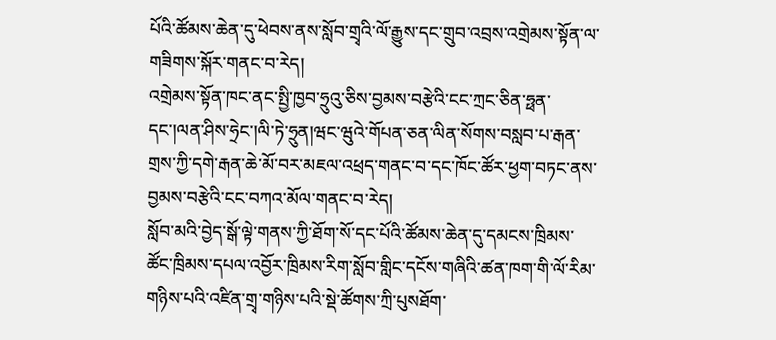པོའི་ཚོམས་ཆེན་དུ་ཕེབས་ནས་སློབ་གྲྭའི་ལོ་རྒྱུས་དང་གྲུབ་འབྲས་འགྲེམས་སྟོན་ལ་གཟིགས་སྐོར་གནང་བ་རེད།
འགྲེམས་སྟོན་ཁང་ནང་སྤྱི་ཁྱབ་ཧྲུའུ་ཅིས་བྱམས་བརྩེའི་ངང་ཀྲང་ཅིན་ཧྥན་དང་།ལན་ཤིས་ཧྲེང་།ལི་ཏེ་ཧྲུན།ཝང་ཝུའེ་གོཔན་ཅན་ལིན་སོགས་བསླབ་པ་རྒན་གྲས་ཀྱི་དགེ་རྒན་ཆེ་མོ་བར་མཇལ་འཕྲད་གནང་བ་དང་ཁོང་ཚོར་ཕྱག་བཏང་ནས་བྱམས་བརྩེའི་ངང་བཀའ་མོལ་གནང་བ་རེད།
སློབ་མའི་བྱེད་སྒོ་ལྟེ་གནས་ཀྱི་ཐོག་སོ་དང་པོའི་ཚོམས་ཆེན་དུ་དམངས་ཁྲིམས་ཚོང་ཁྲིམས་དཔལ་འབྱོར་ཁྲིམས་རིག་སློབ་གླིང་དངོས་གཞིའི་ཚན་ཁག་གི་ལོ་རིམ་གཉིས་པའི་འཛིན་གྲྭ་གཉིས་པའི་སྡེ་ཚོགས་ཀྲི་པུསཐོག་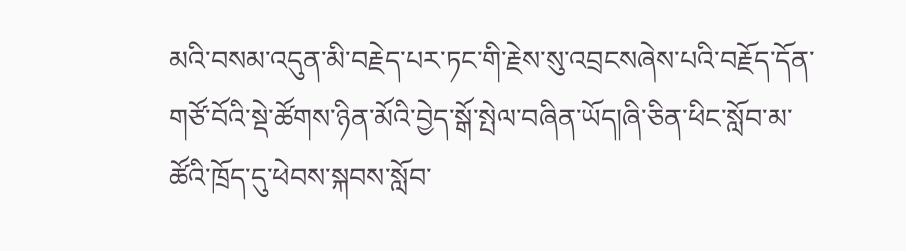མའི་བསམ་འདུན་མི་བརྗེད་པར་ཏང་གི་རྗེས་སུ་འབྲངསཞེས་པའི་བརྗོད་དོན་གཙོ་བོའི་སྡེ་ཚོགས་ཉིན་མོའི་བྱེད་སྒོ་སྤེལ་བཞིན་ཡོད།ཞི་ཅིན་ཕིང་སློབ་མ་ཚོའི་ཁྲོད་དུ་ཕེབས་སྐབས་སློབ་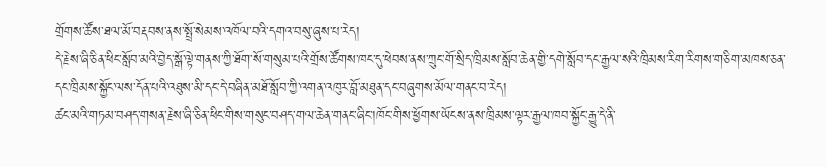གྲོགས་ཚོས་ཐལ་མོ་བརྡབས་ནས་སྤྲོ་སེམས་འཁོལ་བའི་དགའ་བསུ་ཞུས་པ་རེད།
དེ་རྗེས་ཞི་ཅིན་ཕིང་སློབ་མའི་བྱེད་སྒོ་ལྟེ་གནས་ཀྱི་ཐོག་སོ་གསུམ་པའི་གྲོས་ཚོགས་ཁང་དུ་ཕེབས་ནས་ཀྲུང་གོ་སྲིད་ཁྲིམས་སློབ་ཆེན་གྱི་དགེ་སློབ་དང་རྒྱལ་སའི་ཁྲིམས་རིག་རིགས་གཅིག་མཁས་ཅན་དང་ཁྲིམས་སྐྱོང་ལས་དོན་པའི་འཐུས་མི་དང་དེ་བཞིན་མཐོ་སློབ་ཀྱི་འགན་འཁུར་བློ་མཐུན་དང་བཞུགས་མོལ་གནང་བ་རེད།
ཚང་མའི་གཏམ་བཤད་གསན་རྗེས་ཞི་ཅིན་ཕིང་གིས་གསུང་བཤད་གལ་ཆེན་གནང་ཞིང་།ཁོང་གིས་ཕྱོགས་ཡོངས་ནས་ཁྲིམས་ལྟར་རྒྱལ་ཁབ་སྐྱོང་རྒྱུ་དེ་ནི་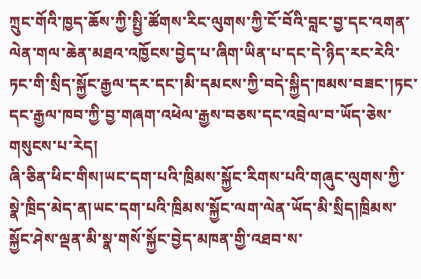ཀྲུང་གོའི་ཁྱད་ཆོས་ཀྱི་སྤྱི་ཚོགས་རིང་ལུགས་ཀྱི་ངོ་བོའི་བླང་བྱ་དང་འགན་ལེན་གལ་ཆེན་མཐའ་འཁྱོངས་བྱེད་པ་ཞིག་ཡིན་པ་དང་དེ་ཉིད་རང་རེའི་ཏང་གི་སྲིད་སྐྱོང་རྒྱལ་དར་དང་།མི་དམངས་ཀྱི་བདེ་སྐྱིད་ཁམས་བཟང་།ཏང་དང་རྒྱལ་ཁབ་ཀྱི་བྱ་གཞག་འཕེལ་རྒྱས་བཅས་དང་འབྲེལ་བ་ཡོད་ཅེས་གསུངས་པ་རེད།
ཞི་ཅིན་ཕིང་གིས།ཡང་དག་པའི་ཁྲིམས་སྐྱོང་རིགས་པའི་གཞུང་ལུགས་ཀྱི་སྣེ་ཁྲིད་མེད་ན།ཡང་དག་པའི་ཁྲིམས་སྐྱོང་ལག་ལེན་ཡོད་མི་སྲིད།ཁྲིམས་སྐྱོང་ཤེས་ལྡན་མི་སྣ་གསོ་སྐྱོང་བྱེད་མཁན་གྱི་འཐབ་ས་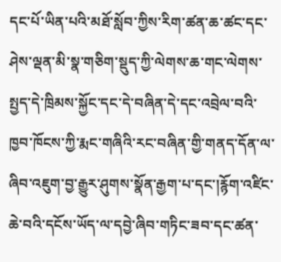དང་པོ་ཡིན་པའི་མཐོ་སློབ་ཀྱིས་རིག་ཚན་ཆ་ཚང་དང་ཤེས་ལྡན་མི་སྣ་གཅིག་སྡུད་ཀྱི་ལེགས་ཆ་གང་ལེགས་སྤྱད་དེ་ཁྲིམས་སྐྱོང་དང་དེ་བཞིན་དེ་དང་འབྲེལ་བའི་ཁྱབ་ཁོངས་ཀྱི་རྨང་གཞིའི་རང་བཞིན་གྱི་གནད་དོན་ལ་ཞིབ་འཇུག་བྱ་རྒྱུར་ཤུགས་སྣོན་རྒྱག་པ་དང་།རྙོག་འཛིང་ཆེ་བའི་དངོས་ཡོད་ལ་དབྱེ་ཞིབ་གཏིང་ཟབ་དང་ཚན་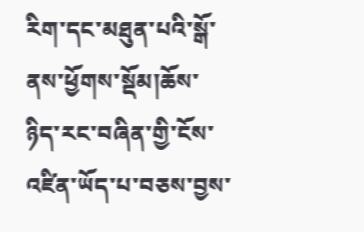རིག་དང་མཐུན་པའི་སྒོ་ནས་ཕྱོགས་སྡོམ།ཆོས་ཉིད་རང་བཞིན་གྱི་ངོས་འཛིན་ཡོད་པ་བཅས་བྱས་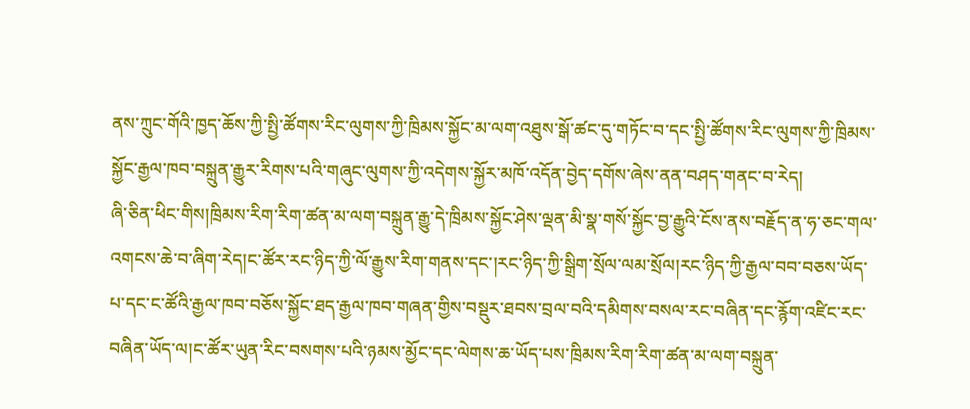ནས་ཀྲུང་གོའི་ཁྱད་ཆོས་ཀྱི་སྤྱི་ཚོགས་རིང་ལུགས་ཀྱི་ཁྲིམས་སྐྱོང་མ་ལག་འཐུས་སྒོ་ཚང་དུ་གཏོང་བ་དང་སྤྱི་ཚོགས་རིང་ལུགས་ཀྱི་ཁྲིམས་སྐྱོང་རྒྱལ་ཁབ་བསྐྲུན་རྒྱུར་རིགས་པའི་གཞུང་ལུགས་ཀྱི་འདེགས་སྐྱོར་མཁོ་འདོན་བྱེད་དགོས་ཞེས་ནན་བཤད་གནང་བ་རེད།
ཞི་ཅིན་ཕིང་གིས།ཁྲིམས་རིག་རིག་ཚན་མ་ལག་བསྐྲུན་རྒྱུ་དེ་ཁྲིམས་སྐྱོང་ཤེས་ལྡན་མི་སྣ་གསོ་སྐྱོང་བྱ་རྒྱུའི་ངོས་ནས་བརྗོད་ན་ཧ་ཅང་གལ་འགངས་ཆེ་བ་ཞིག་རེད།ང་ཚོར་རང་ཉིད་ཀྱི་ལོ་རྒྱུས་རིག་གནས་དང་།རང་ཉིད་ཀྱི་སྒྲིག་སྲོལ་ལམ་སྲོལ།རང་ཉིད་ཀྱི་རྒྱལ་བབ་བཅས་ཡོད་པ་དང་ང་ཚོའི་རྒྱལ་ཁབ་བཅོས་སྐྱོང་ཐད་རྒྱལ་ཁབ་གཞན་གྱིས་བསྡུར་ཐབས་བྲལ་བའི་དམིགས་བསལ་རང་བཞིན་དང་རྙོག་འཛིང་རང་བཞིན་ཡོད་ལ།ང་ཚོར་ཡུན་རིང་བསགས་པའི་ཉམས་མྱོང་དང་ལེགས་ཆ་ཡོད་པས་ཁྲིམས་རིག་རིག་ཚན་མ་ལག་བསྐྲུན་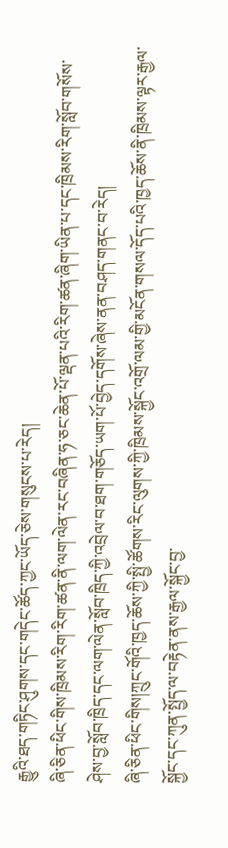རྒྱུའི་ཐད་གཏིང་ཤུགས་དང་གདེང་ཚོད་ཀྱང་ཡོད་ཅེས་གསུངས་པ་རེད།
ཞི་ཅིན་ཕིང་གིས་ཁྲིམས་རིག་རིག་ཚན་ནི་ལག་ལེན་རང་བཞིན་ཧ་ཅང་ཆེན་པོ་ལྡན་པའི་རིག་ཚན་ཞིག་ཡིན་པ་དང་ཁྲིམས་རིག་སློབ་གསོས་ཤེས་བྱ་སློབ་ཁྲིད་དང་ལག་ལེན་སློབ་ཁྲིད་ཀྱི་འབྲེལ་བ་ཐག་གཅོད་ཡག་པོ་བྱེད་དགོས་ཞེས་ནན་བཤད་གནང་བ་རེད།
ཞི་ཅིན་ཕིང་གིས།ཀྲུང་གོའི་ཁྱད་ཆོས་ཀྱི་སྤྱི་ཚོགས་རིང་ལུགས་ཀྱི་ཁྲིམས་སྐྱོང་འགྲོ་ལམ་གྱི་མངོན་གསལ་དོད་པའི་ཁྱད་ཆོས་ནི་ཁྲིམས་ལྟར་རྒྱལ་སྐྱོང་དང་ཀུན་སྤྱོད་ལ་བརྟེན་ནས་རྒྱལ་སྐྱོང་བྱ་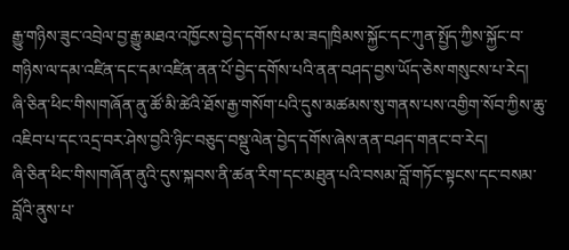རྒྱུ་གཉིས་ཟུང་འབྲེལ་བྱ་རྒྱུ་མཐའ་འཁྱོངས་བྱེད་དགོས་པ་མ་ཟད།ཁྲིམས་སྐྱོང་དང་ཀུན་སྤྱོད་ཀྱིས་སྐྱོང་བ་གཉིས་ལ་དམ་འཛིན་དང་དམ་འཛིན་ནན་པོ་བྱེད་དགོས་པའི་ནན་བཤད་བྱས་ཡོད་ཅེས་གསུངས་པ་རེད།
ཞི་ཅིན་ཕིང་གིས།གཞོན་ནུ་ཚོ་མི་ཚེའི་ཐོས་རྒྱ་གསོག་པའི་དུས་མཚམས་སུ་གནས་པས་འགྱིག་སོབ་ཀྱིས་ཆུ་འཇིབ་པ་དང་འདྲ་བར་ཤེས་བྱའི་ཉིང་བཅུད་བསྡུ་ལེན་བྱེད་དགོས་ཞེས་ནན་བཤད་གནང་བ་རེད།
ཞི་ཅིན་ཕིང་གིས།གཞོན་ནུའི་དུས་སྐབས་ནི་ཚན་རིག་དང་མཐུན་པའི་བསམ་བློ་གཏོང་སྟངས་དང་བསམ་བློའི་ནུས་པ་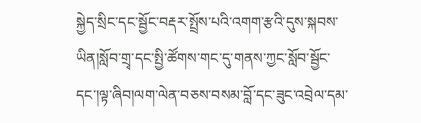སྐྱེད་སྲིང་དང་སྦྱོང་བརྡར་སྤྲོས་པའི་འགག་རྩའི་དུས་སྐབས་ཡིན།སློབ་གྲྭ་དང་སྤྱི་ཚོགས་གང་དུ་གནས་ཀྱང་སློབ་སྦྱོང་དང་།ལྟ་ཞིབ།ལག་ལེན་བཅས་བསམ་བློ་དང་ཟུང་འབྲེལ་དམ་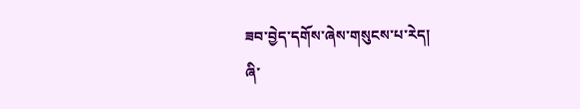ཟབ་བྱེད་དགོས་ཞེས་གསུངས་པ་རེད།
ཞི་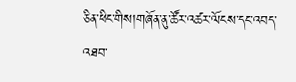ཅིན་ཕིང་གིས།གཞོན་ནུ་ཚོར་འཚར་ལོངས་དང་འབད་འཐབ་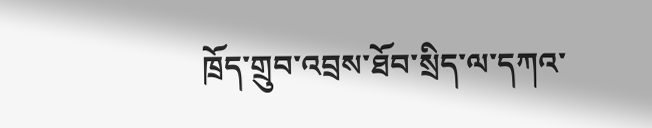ཁྲོད་གྲུབ་འབྲས་ཐོབ་སྲིད་ལ་དཀའ་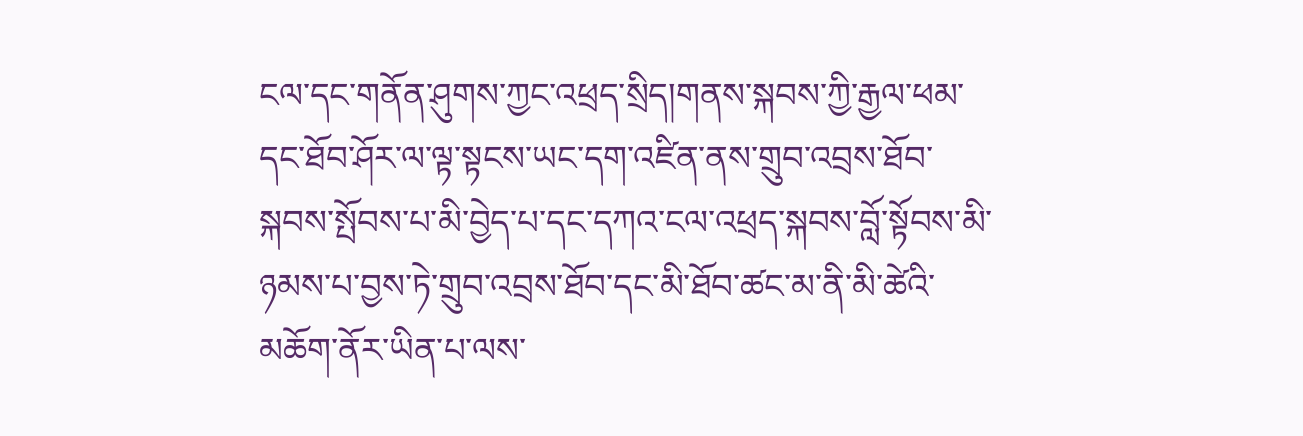ངལ་དང་གནོན་ཤུགས་ཀྱང་འཕྲད་སྲིད།གནས་སྐབས་ཀྱི་རྒྱལ་ཕམ་དང་ཐོབ་ཤོར་ལ་ལྟ་སྟངས་ཡང་དག་འཛིན་ནས་གྲུབ་འབྲས་ཐོབ་སྐབས་སྤོབས་པ་མི་བྱེད་པ་དང་དཀའ་ངལ་འཕྲད་སྐབས་བློ་སྟོབས་མི་ཉམས་པ་བྱས་ཏེ་གྲུབ་འབྲས་ཐོབ་དང་མི་ཐོབ་ཚང་མ་ནི་མི་ཚེའི་མཆོག་ནོར་ཡིན་པ་ལས་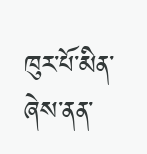ཁུར་པོ་མིན་ཞེས་ནན་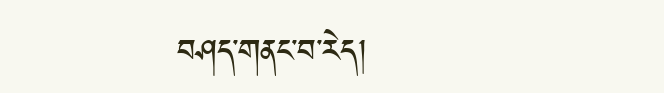བཤད་གནང་བ་རེད།